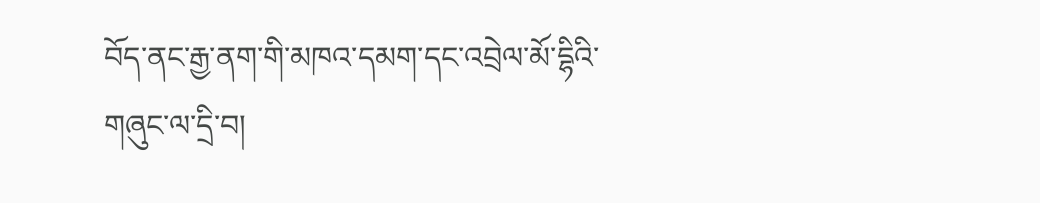བོད་ནང་རྒྱ་ནག་གི་མཁའ་དམག་དང་འབྲེལ་མོ་དྷིའི་གཞུང་ལ་དྲི་བ།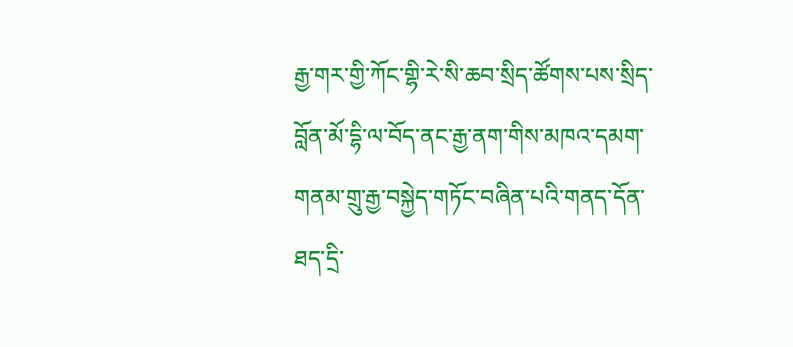རྒྱ་གར་གྱི་ཀོང་གྷི་རེ་སི་ཆབ་སྲིད་ཚོགས་པས་སྲིད་བློན་མོ་དྷི་ལ་བོད་ནང་རྒྱ་ནག་གིས་མཁའ་དམག་གནམ་གྲུ་རྒྱ་བསྐྱེད་གཏོང་བཞིན་པའི་གནད་དོན་ཐད་དྲི་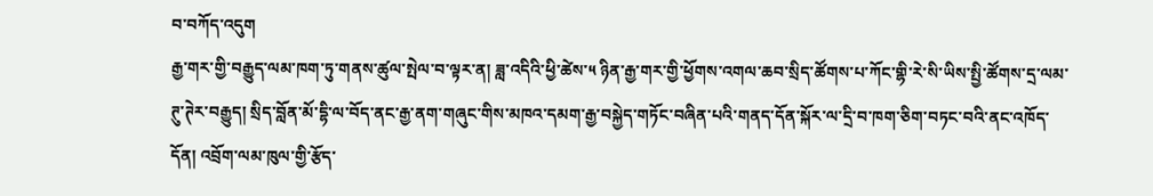བ་བཀོད་འདུག
རྒྱ་གར་གྱི་བརྒྱུད་ལམ་ཁག་ཏུ་གནས་ཚུལ་སྤེལ་བ་ལྟར་ན། ཟླ་འདིའི་ཕྱི་ཚེས་༥ ཉིན་རྒྱ་གར་གྱི་ཕྱོགས་འགལ་ཆབ་སྲིད་ཚོགས་པ་ཀོང་གྷི་རེ་སི་ཡིས་སྤྱི་ཚོགས་དྲ་ལམ་ཊུ་ཊེར་བརྒྱུད། སྲིད་བློན་མོ་དྷི་ལ་བོད་ནང་རྒྱ་ནག་གཞུང་གིས་མཁའ་དམག་རྒྱ་བསྐྱེད་གཏོང་བཞིན་པའི་གནད་དོན་སྐོར་ལ་དྲི་བ་ཁག་ཅིག་བཏང་བའི་ནང་འཁོད་དོན། འབྲོག་ལམ་ཁུལ་གྱི་རྩོད་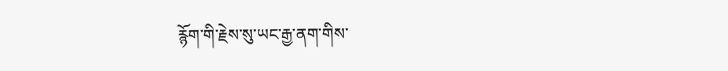རྙོག་གི་རྗེས་སུ་ཡང་རྒྱ་ནག་གིས་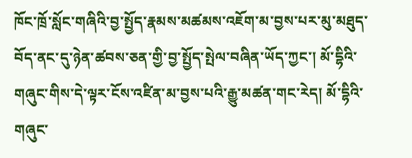ཁོང་ཁྲོ་སློང་གཞིའི་བྱ་སྤྱོད་རྣམས་མཚམས་འཇོག་མ་བྱས་པར་མུ་མཐུད་བོད་ནང་དུ་ཉེན་ཚབས་ཅན་གྱི་བྱ་སྤྱོད་སྤེལ་བཞིན་ཡོད་ཀྱང་། མོ་དྷིའི་གཞུང་གིས་དེ་ལྟར་ངོས་འཛིན་མ་བྱས་པའི་རྒྱུ་མཚན་གང་རེད། མོ་དྷིའི་གཞུང་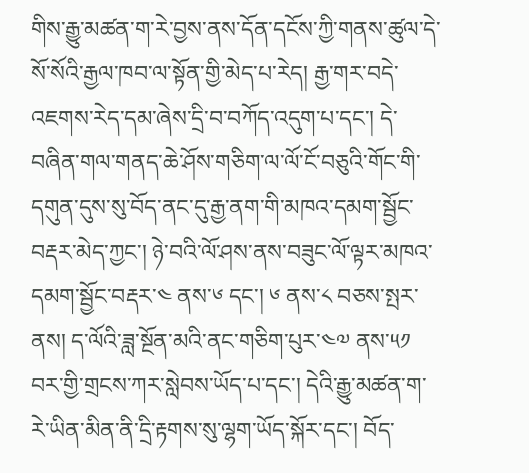གིས་རྒྱུ་མཚན་ག་རེ་བྱས་ནས་དོན་དངོས་ཀྱི་གནས་ཚུལ་དེ་སོ་སོའི་རྒྱལ་ཁབ་ལ་སྟོན་གྱི་མེད་པ་རེད། རྒྱ་གར་བདེ་འཇགས་རེད་དམ་ཞེས་དྲི་བ་བཀོད་འདུག་པ་དང་། དེ་བཞིན་གལ་གནད་ཆེ་ཤོས་གཅིག་ལ་ལོ་ངོ་བཅུའི་གོང་གི་དགུན་དུས་སུ་བོད་ནང་དུ་རྒྱ་ནག་གི་མཁའ་དམག་སྦྱོང་བརྡར་མེད་ཀྱང་། ཉེ་བའི་ལོ་ཤས་ནས་བཟུང་ལོ་ལྟར་མཁའ་དམག་སྦྱོང་བརྡར་༤ ནས་༦ དང་། ༦ ནས་༨ བཅས་སྤར་ནས། ད་ལོའི་ཟླ་སྔོན་མའི་ནང་གཅིག་པུར་༤༧ ནས་༥༡ བར་གྱི་གྲངས་ཀར་སླེབས་ཡོད་པ་དང་། དེའི་རྒྱུ་མཚན་ག་རེ་ཡིན་མིན་ནི་དྲི་རྟགས་སུ་ལྷག་ཡོད་སྐོར་དང་། བོད་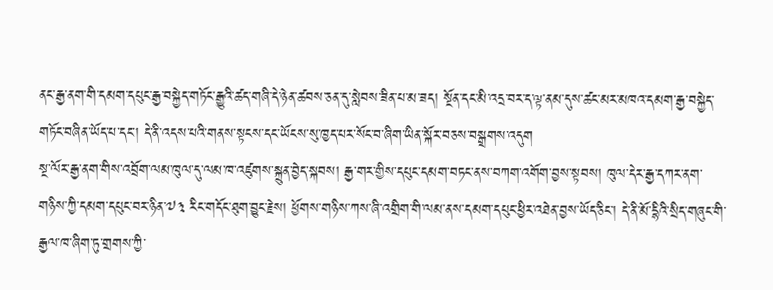ནང་རྒྱ་ནག་གི་དམག་དཔུང་རྒྱ་བསྐྱེད་གཏོང་རྒྱུའི་ཚད་གཞི་དེ་ཉེན་ཚབས་ཅན་དུ་སླེབས་ཟིན་པ་མ་ཟད། སྔོན་དང་མི་འདྲ་བར་ད་ལྟ་ནམ་དུས་ཚང་མར་མཁའ་དམག་རྒྱ་བསྐྱེད་གཏོང་བཞིན་ཡོད་པ་དང་། དེ་ནི་འདས་པའི་གནས་སྟངས་དང་ཡོངས་སུ་ཁྱད་པར་སོང་བ་ཞིག་ཡིན་སྐོར་བཅས་བསྒྲགས་འདུག
སྔ་ལོར་རྒྱ་ནག་གིས་འབྲོག་ལམ་ཁུལ་དུ་ལམ་ཁ་འཛུགས་སྐྲུན་བྱེད་སྐབས། རྒྱ་གར་གྱིས་དཔུང་དམག་བཏང་ནས་བཀག་འགོག་བྱས་སྟབས། ཁུལ་དེར་རྒྱ་དཀར་ནག་གཉིས་ཀྱི་དམག་དཔུང་བར་ཉིན་༧༣ རིང་གདོང་ཐུག་བྱུང་རྗེས། ཕྱོགས་གཉིས་ཀས་ཞི་འགྲིག་གི་ལམ་ནས་དམག་དཔུང་ཕྱིར་འཐེན་བྱས་ཡོད་ཅིང་། དེ་ནི་མོ་དྷིའི་སྲིད་གཞུང་གི་རྒྱལ་ཁ་ཞིག་ཏུ་གྲགས་ཀྱི་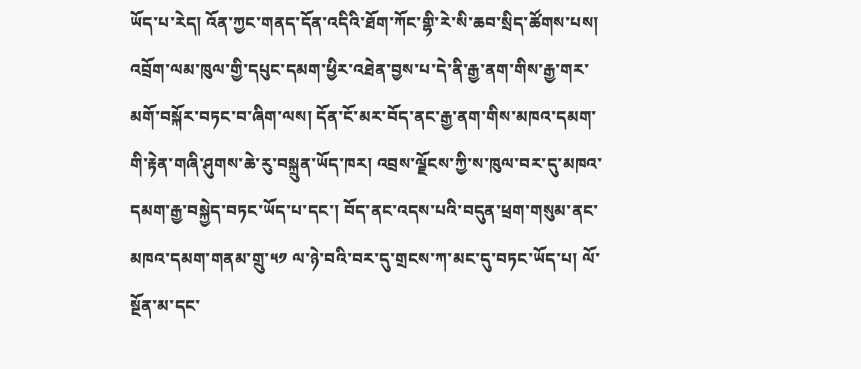ཡོད་པ་རེད། འོན་ཀྱང་གནད་དོན་འདིའི་ཐོག་ཀོང་གྷི་རེ་སི་ཆབ་སྲིད་ཚོགས་པས། འབྲོག་ལམ་ཁུལ་གྱི་དཔུང་དམག་ཕྱིར་འཐེན་བྱས་པ་དེ་ནི་རྒྱ་ནག་གིས་རྒྱ་གར་མགོ་བསྐོར་བཏང་བ་ཞིག་ལས། དོན་ངོ་མར་བོད་ནང་རྒྱ་ནག་གིས་མཁའ་དམག་གི་རྟེན་གཞི་ཤུགས་ཆེ་རུ་བསྐྲུན་ཡོད་ཁར། འབྲས་ལྗོངས་ཀྱི་ས་ཁུལ་བར་དུ་མཁའ་དམག་རྒྱ་བསྐྱེད་བཏང་ཡོད་པ་དང་། བོད་ནང་འདས་པའི་བདུན་ཕྲག་གསུམ་ནང་མཁའ་དམག་གནམ་གྲུ་༥༡ ལ་ཉེ་བའི་བར་དུ་གྲངས་ཀ་མང་དུ་བཏང་ཡོད་པ། ལོ་སྔོན་མ་དང་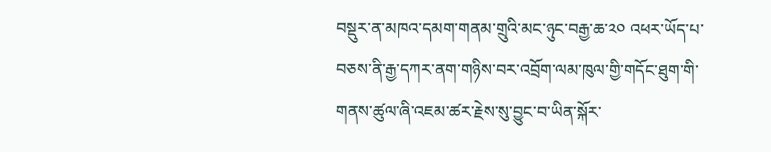བསྡུར་ན་མཁའ་དམག་གནམ་གྲུའི་མང་ཉུང་བརྒྱ་ཆ་༢༠ འཕར་ཡོད་པ་བཅས་ནི་རྒྱ་དཀར་ནག་གཉིས་བར་འབྲོག་ལམ་ཁུལ་གྱི་གདོང་ཐུག་གི་གནས་ཚུལ་ཞི་འཇམ་ཚར་རྗེས་སུ་བྱུང་བ་ཡིན་སྐོར་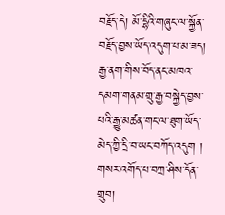བརྗོད་དེ། མོ་དྷིའི་གཞུང་ལ་སྐྱོན་བརྗོད་བྱས་ཡོད་འདུག་པ་མ་ཟད། རྒྱ་ནག་གིས་བོད་ནང་མཁའ་དམག་གནམ་གྲུ་རྒྱ་བསྐྱེད་བྱས་པའི་རྒྱུ་མཚན་གང་ལ་ཐུག་ཡོད་མེད་ཀྱི་དྲི་བ་ཡང་བཀོད་འདུག །
གསར་འགོད་པ་བཀྲ་ཤིས་དོན་གྲུབ།